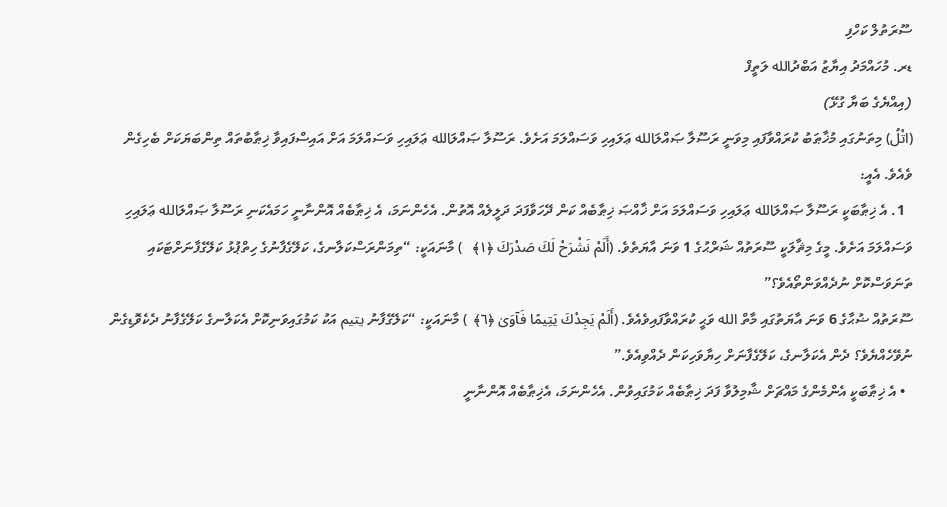ސޫރަތުލް ކަހްފި
ޑރ. މުހައްމަދު އިޔާޒު އަބްދުالله ލަތީފް
(އިއްޔެގެ ބަޔާ ގުޅޭ)
(اتْلُ) މިތަނުގައި މުޚާޠަބު ކުރައްވާފައި މިވަނީ ރަސޫލާ ޞައްލަالله ޢަލައިހި ވަސައްލަމަ އަށެވެ. ރަސޫލާ ޞައްލަالله ޢަލައިހި ވަސައްލަމަ އަށް އައިސްފައިވާ ޚިޠާބުތައް ތިންބަޔަކަށް ބެހިގެން ވެއެވެ. އެއީ:
  1. އެ ޚިޠާބަކީ ރަސޫލާ ޞައްލަالله ޢަލައިހި ވަސައްލަމަ އަށް ޚާއްޞަ ޚިޠާބެއް ކަން ދޭހަވާފަދަ ދަލީލެއް އޮތުން. އެހެންނަމަ، އެ ޚިޠާބެއް އޮންނާނީ ހަމައެކަނި ރަސޫލާ ޞައްލަالله ޢަލައިހި ވަސައްލަމަ އަށެވެ. މީގެ މިޘާލަކީ ސޫރަތުއް ޝަރްޙުގެ 1 ވަނަ އާޔަތެވެ. (أَلَمْ نَشْرَحْ لَكَ صَدْرَكَ ﴿١﴾   ) މާނައަކީ: “ތިމަންރަސްކަލާނގެ، ކަލޭގެފާނުގެ ހިތްޕުޅު ކަލޭގެފާނަށްޓަކައި ތަނަވަސްކޮށް ނުދެއްވަންތޯއެވެ؟”
ސޫރަތުއް ޟުޙާގެ 6 ވަނަ އާޔަތުގައި މާތް الله ވަޙީ ކުރައްވާފައިވެއެވެ. (أَلَمْ يَجِدْكَ يَتِيمًا فَآوَىٰ ﴿٦﴾  ) މާނައަކީ: “ކަލޭގެފާނު يتيم އަކު ކަމުގައިވަނިކޮށް އެކަލާނގެ ކަލޭގެފާނު ދެކެވޮޑިގެން ނުވޭހެއްޔެވެ؟ ދެން އެކަލާނގެ، ކަލޭގެފާނަށް ހިޔާވަހިކަން ދެއްވިއެވެ.”
  • އެ ޚިޠާބަކީ އެންމެންގެ މައްޗަށް ޝާމިލުވާ ފަދަ ޚިޠާބެއް ކަމުގައިވުން. އެހެންނަމަ، އެޚިޠާބެއް އޮންނާނީ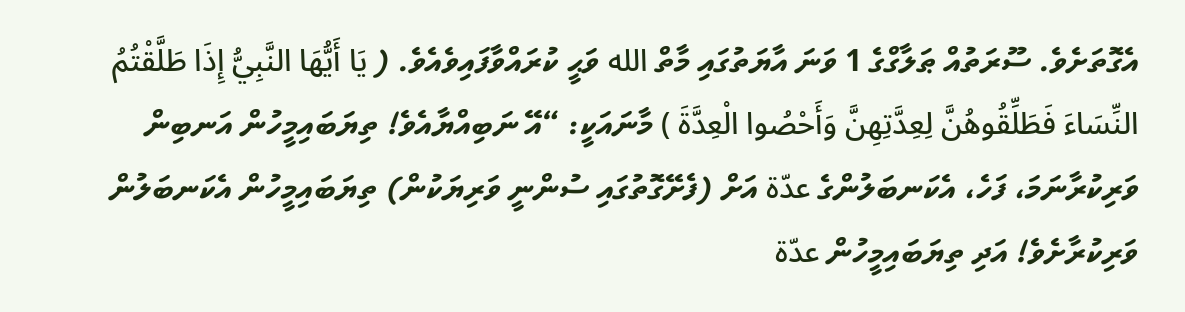އެގޮތަށެވެ. ސޫރަތުއް ޠަލާގްގެ 1 ވަނަ އާޔަތުގައި މާތް الله ވަޙީ ކުރައްވާފައިވެއެވެ. ( يَا أَيُّهَا النَّبِيُّ إِذَا طَلَّقْتُمُ النِّسَاءَ فَطَلِّقُوهُنَّ لِعِدَّتِهِنَّ وَأَحْصُوا الْعِدَّةَ ) މާނައަކީ: “އޭ ނަބިއްޔާއެވެ! ތިޔަބައިމީހުން އަނބިން ވަރިކުރާނަމަ، ފަހެ، އެކަނބަލުންގެ عدّة އަށް (ފެށޭގޮތުގައި ސުންނީ ވަރިޔަކުން) ތިޔަބައިމީހުން އެކަނބަލުން ވަރިކުރާށެވެ! އަދި ތިޔަބައިމީހުން عدّة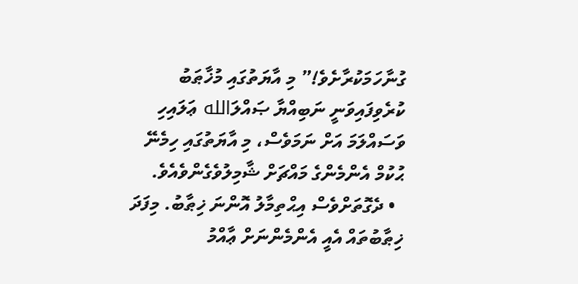ގުނާހަމަކުރާށެވެ!” މި އާޔަތުގައި މުޚާޠަބު ކުރެވިފައިވަނީ ނަބިއްޔާ ޞައްލަالله ޢަލައިހި ވަސައްލަމަ އަށް ނަމަވެސް، މި އާޔަތުގައި ހިމެނޭ ޙުކުމް އެންމެންގެ މައްޗަށް ޝާމިލުވެގެންވެއެވެ.
  • ދެގޮތަށްވެސް އިޙްތިމާލު އޮންނަ ޚިޠާބު. މިފަދަ ޚިޠާބުތައް އެއީ އެންމެންނަށް ޢާއްމު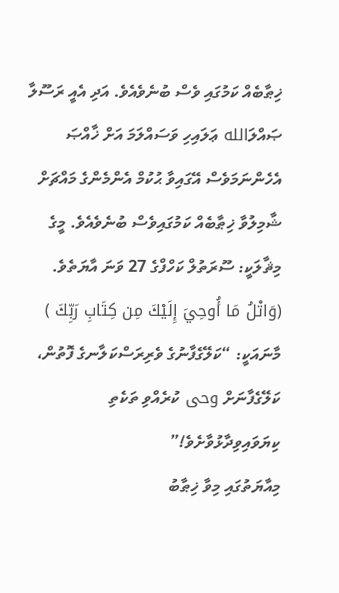ޚިޠާބެއް ކަމުގައި ވެސް ބުނެވެއެވެ. އަދި އެއީ ރަސޫލާ ޞައްލަالله ޢަލައިހި ވަސައްލަމަ އަށް ޚާއްޞަ އެހެންނަމަވެސް އޭގައިވާ ޙުކުމް އެންމެންގެ މައްޗަށް ޝާމިލުވާ ޚިޠާބެއް ކަމުގައިވެސް ބުނެވެއެވެ. މީގެ މިޘާލަކީ: ސޫރަތުލް ކަހްފްގެ 27 ވަނަ އާޔަތެވެ. (وَاتْلُ مَا أُوحِيَ إِلَيْكَ مِن كِتَابِ رَبِّكَ ) މާނައަކީ: “ކަލޭގެފާނުގެ ވެރިރަސްކަލާނގެ ފޮތުން، ކަލޭގެފާނަށް وحى ކުރެއްވި ތަކެތި ކިޔަވައިވިދާޅުވާށެވެ!”
މިއާޔަތުގައި މިވާ ޚިޠާބު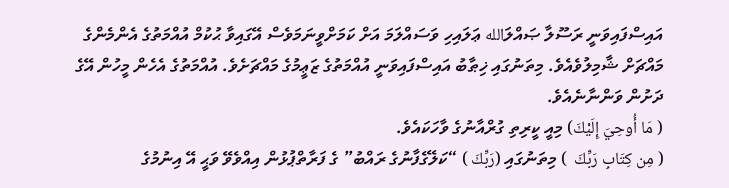އައިސްފައިވަނީ ރަސޫލާ ޞައްލަالله ޢަލައިހި ވަސައްލަމަ އަށް ކަމަށްވީނަމަވެސް އޭގައިވާ ޙުކުމް އުއްމަތުގެ އެންމެންގެ މައްޗަށް ޝާމިލުވެއެވެ. މިތަނުގައި ޚިޠާބު އައިސްފައިވަނީ އުއްމަތުގެ ޒަޢީމުގެ މައްޗަށެވެ. އުއްމަތުގެ އެހެން މީހުން އޭގެ ދަށުން ވަންނާނެއެވެ.
( مَا أُوحِيَ إِلَيْكَ) މިއީ ކީރިތި ގުރްއާނުގެ ވާހަކައެވެ.
( مِن كِتَابِ رَبِّكَ  ) މިތަނުގައި (رَبِّكَ ) “ކަލޭގެފާނުގެ ރައްބު” ގެ ފަރާތްޕުޅުން އިއްވެވޭ ވަޙީ އޭ އިނުމުގެ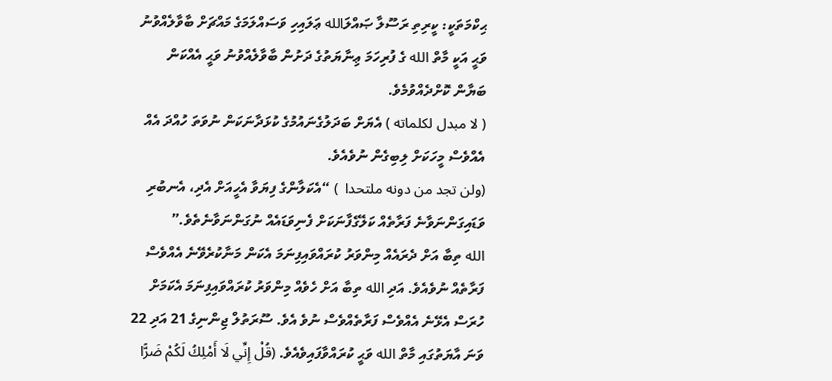ޙިކްމަތަކީ: ކީރިތި ރަސޫލާ ޞައްލަالله ޢަލައިހި ވަސައްލަމަގެ މައްޗަށް ބާވާލެއްވުނު ވަޙީ އަކީ މާތް الله ގެ ފުރިހަމަ ޢިނާޔަތުގެ ދަށުން ބާވާލެއްވުނު ވަޙީ އެއްކަން ބަޔާން ކޮށްދެއްވުމެވެ.
( لا مبدل لكلماته ) އެޔަށް ބަދަލުގެނައުމުގެ ކުޅަދާނަކަން ނުވަތަ ހުއްދަ އެއް އެއްވެސް މީހަކަށް ލިބިގެން ނުވެއެވެ.
(ولن تجد من دونه ملتحدا  ) “އެކަލާންގެ ފިޔަވާ އެހީއަށް އެދި، އެނބުރި ވަޑައިގަންނަވާނެ ފަރާތެއް ކަލޭގެފާނަކަށް ފެނިވަޑައެއް ނުގަންނަވާނެތެވެ.”
الله ތިބާ އަށް ދެރައެއް މިންވަރު ކުރައްވައިފިނަމަ އެކަން މަނާކުރެވޭނެ އެއްވެސް ފަރާތެއް ނުވެއެވެ. އަދި الله ތިބާ އަށް ހެވެއް މިންވަރު ކުރައްވައިފިނަމަ އެކަމަށް ހުރަސް އެޅޭނެ އެއްވެސް ފަރާތެއްވެސް ނުވެ އެވެ. ސޫރަތުލް ޖިންނިގެ 21 އަދި 22 ވަނަ އާޔަތުގައި މާތް الله ވަޙީ ކުރައްވާފައިވެއެވެ. (قُلْ إِنِّي لَا أَمْلِكُ لَكُمْ ضَرًّا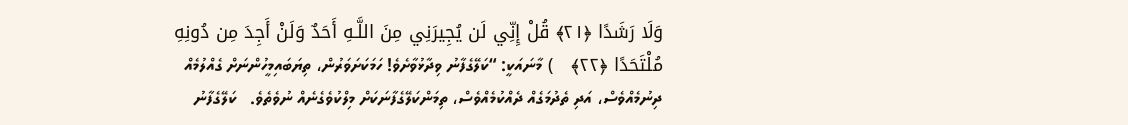وَلَا رَشَدًا ﴿٢١﴾ قُلْ إِنِّي لَن يُجِيرَنِي مِنَ اللَّـهِ أَحَدٌ وَلَنْ أَجِدَ مِن دُونِهِ مُلْتَحَدًا ﴿٢٢﴾   ) މާނައަކީ: “ކަލޭގެފާނު ވިދާޅުވާށެވެ! ހަމަކަށަވަރުން، ތިޔަބައިމީހުންނަށް ގެއްލުމެއް ދިނުމެއްވެސް، އަދި ތެދުމަގެއް ދެއްކުމެއްވެސް، ތިމަންކަލޭގެފާނަކަށް މިލްކުވެގެނެއް ނުވެތެވެ.   ކަލޭގެފާނު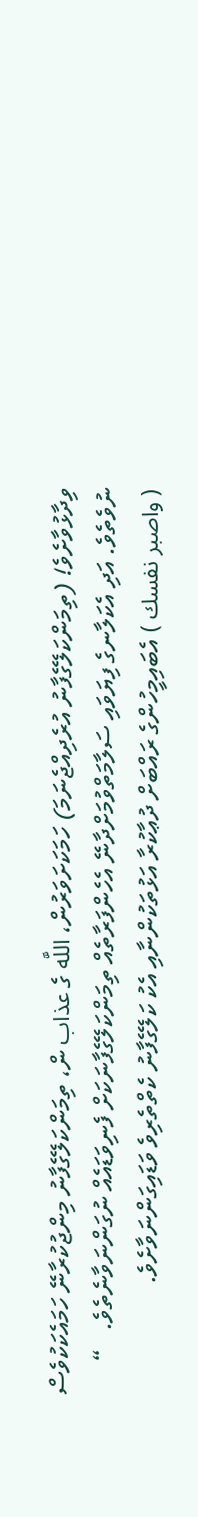ވިދާޅުވާށެވެ! (ތިމަންކަލޭގެފާނު އުރެދިއްޖެނަމަ) ހަމަކަށަވަރުން، اللَّه ގެ عذاب ން، ތިމަންކަލޭގެފާނު މިންޖުކުރާނޭ ހަމައެކަކުވެސް ނުވެތެވެ. އަދި އެކަލާނގެ ފިޔަވައި ސަލާމަތްވުމަށްދާނޭ އެހެންފަރާތެއް ތިމަންކަލޭގެފާނަކަށް ފެނިވަޑައެއް ނުގަންނަވާނެތެވެ.   “
( واصبر نفسك ) އެބައިމީހުންގެ ރައްބަށް ދުޢާކުރާ އަޅުތަކުންނާއި އެކު ކަލޭގެފާނު ކެތްތެރިވެ ވަޑައިގަންނަވާށެވެ.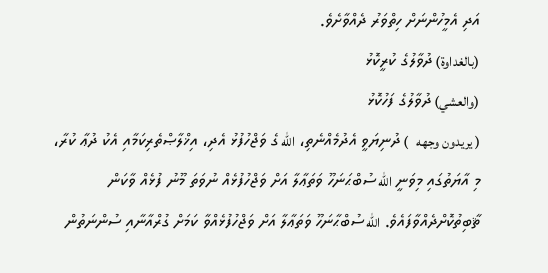އަދި އެމީހުންނަށް ހިތްވަރު ދެއްވާށެވެ.
(بالغداوة) ދުވާލުގެ ކުރީކޮޅު
(والعشي) ދުވާލުގެ ފަހުކޮޅު
( يريدون وجهه   ) ދުނިޔަވީ އެދުމެއްނެތި، الله ގެ ވަޖްހުފުޅު އެދި، އިޚްލާޞްތެރިކަމާއި އެކު ދުޢާ ކުރާ،
މި އާޔަތުގައި މިވަނީ الله ސުބްޙަނަހޫ ވަތަޢާލާ އަށް ވަޖްހުފުޅެއް ނުވަތަ މޫނު ފުޅެއް ވާކަން ޘާބިތުކޮށްދެއްވާފައެވެ. الله ސުބްޙާނަހޫ ވަތަޢާލާ އަށް ވަޖްހުފުޅެއްވާ ކަމަށް ގުރްއާނާއި ސުންނަތުން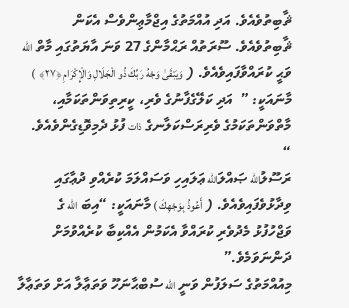ޘާބިތުވެއެވެ. އަދި އުއްމަތުގެ އިޖްމާޢިންވެސް އެކަން ޘާބިތުވެއެވެ. ސޫރަތުއް ރަޙްމާންގެ 27 ވަނަ އާޔަތުގައި މާތް الله ވަޙީ ކުރައްވާފައިވެއެވެ. ( وَيَبْقَىٰ وَجْهُ رَبِّكَ ذُو الْجَلَالِ وَالْإِكْرَامِ ﴿٢٧﴾  ) މާނައަކީ: ”  އަދި ކަލޭގެފާނުގެ ވެރި، ކީރިތިވަންތަކަމާއި، މާތްވަންތަކަމުގެ ވެރިރަސްކަލާނގެ ذات ފުޅު ދެމިވޮޑިގެންވެއެވެ.  “
ރަސޫލުالله ޞައްލަالله ޢަލައިހި ވަސައްލަމަ ކުރެއްވި ދުޢާގައި ވިދާޅުވެފައިވެއެވެ. ( أَعُوذُ بِوَجْهِكَ ) މާނައަކީ: “އިބަ الله ގެ ވަޖްހުފުޅު މެދުވެރި ކުރައްވާ އެކަމުން އެއްކިބާ ކުރެއްވުމަށް ދަންނަވަމެވެ.”
މިއުއްމަތުގެ ސަލަފުން ވަނީ الله ސުބްޙާނަހޫ ވަތަޢާލާ އަށް ވަތަޢާލާ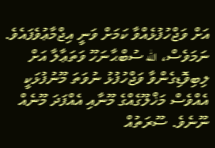އަށް ވަޖްހުފުޅެއްވާ ކަމަށް ވަނީ އިޖްމާޢުވެފައެވެ.
ނަމަވެސް، الله ސުބްޙާނަހޫ ވަތަޢާލާ އަށް ލިބިވޮޑިގެންވާ ވަޖްހުފުޅު ނުވަތަ މޫނުފުޅަކީ އެއްވެސް މަޚްލޫގެއްގެ މޫނާއި އެއްފަދަ މޫނެއް ނޫނެވެ. ސޫރަތުއް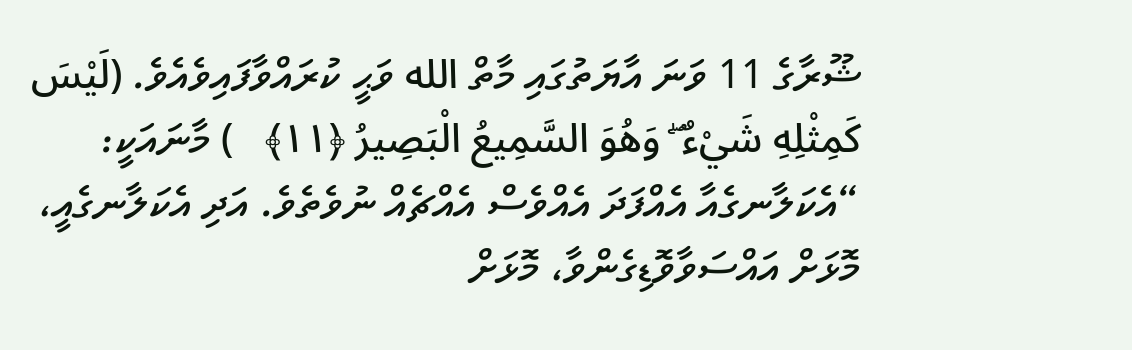ޝޫރާގެ 11 ވަނަ އާޔަތުގައި މާތް الله ވަޙީ ކުރައްވާފައިވެއެވެ. (لَيْسَ كَمِثْلِهِ شَيْءٌ ۖ وَهُوَ السَّمِيعُ الْبَصِيرُ ﴿١١﴾   ) މާނައަކީ: “އެކަލާނގެއާ އެއްފަދަ އެއްވެސް އެއްޗެއް ނުވެތެވެ. އަދި އެކަލާނގެއީ، މޮޅަށް އައްސަވާވޮޑިގެންވާ، މޮޅަށް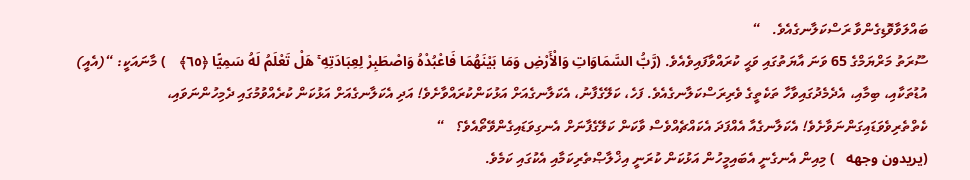ބައްލަވާވޮޑިގެންވާ ރަސްކަލާނގެއެވެ.   “
ސޫރަތު މަރްޔަމްގެ 65 ވަނަ އާޔަތުގައި ވަޙީ ކުރައްވާފައިވެއެވެ. (رَّبُّ السَّمَاوَاتِ وَالْأَرْضِ وَمَا بَيْنَهُمَا فَاعْبُدْهُ وَاصْطَبِرْ لِعِبَادَتِهِ ۚ هَلْ تَعْلَمُ لَهُ سَمِيًّا ﴿٦٥﴾    ) މާނައަކީ: “(އެއީ) އުޑުތަކާއި، ބިމާއި، އެދެމެދުގައިވާހާ ތަކެތީގެ ވެރިރަސްކަލާނގެއެވެ. ފަހެ، ކަލޭގެފާނު، އެކަލާނގެއަށް އަޅުކަންކުރައްވާށެވެ! އަދި އެކަލާނގެއަށް އަޅުކަން ކުރެއްވުމުގައި ދެމިހުންނަވައި، ކެތްތެރިވެވަޑައިގަންނަވާށެވެ! އެކަލާނގެއާ އެއްފަދަ އެކައްޗެއްވެސް ވާކަން ކަލޭގެފާނަށް އެނގިވަޑައިގެންވޭތޯއެވެ؟   “
(يريدون وجهه   ) މިއިން އެނގެނީ އެބައިމީހުން އަޅުކަން ކުރަނީ އިޚްލާޞްތެރިކަމާއި އެކުގައި ކަމެވެ.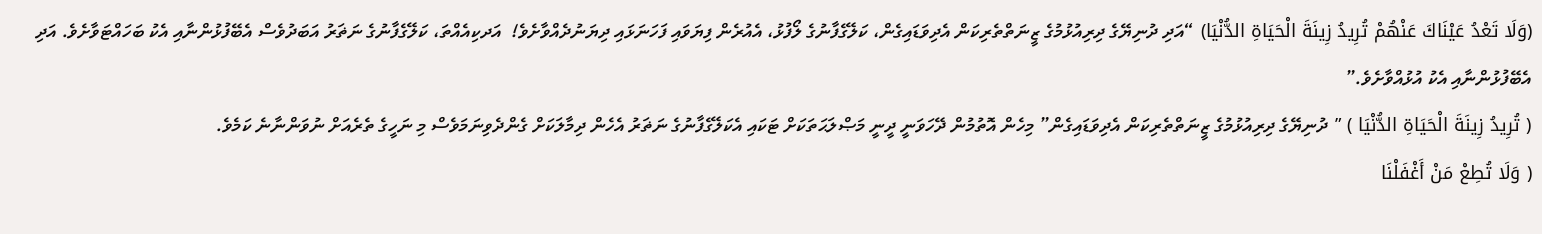(وَلَا تَعْدُ عَيْنَاكَ عَنْهُمْ تُرِيدُ زِينَةَ الْحَيَاةِ الدُّنْيَا) “އަދި ދުނިޔޭގެ ދިރިއުޅުމުގެ ޒީނަތްތެރިކަން އެދިވަޑައިގެން، ކަލޭގެފާނުގެ ލޯފުޅު، އެއުރެން ފިޔަވައި ފަހަނަޅައި ދިޔަނުދެއްވާށެވެ!  އަދކިއެއްތަ، ކަލޭގެފާނުގެ ނަޡަރު އަބަދުވެސް އެބޭފުޅުންނާއި އެކު ބަހައްޓަވާށެވެ. އަދި އެބޭފުޅުންނާއި އެކު އުޅުއްވާށެވެ.”
( تُرِيدُ زِينَةَ الْحَيَاةِ الدُّنْيَا ) ” ދުނިޔޭގެ ދިރިއުޅުމުގެ ޒީނަތްތެރިކަން އެދިވަޑައިގެން” މިހެން އޮތުމުން ދޭހަވަނީ ދީނީ މަޞްލަޙަތަކަށް ޓަކައި އެކަލޭގެފާނުގެ ނަޡަރު އެހެން ދިމާލަކަށް ގެންދެވިނަމަވެސް މި ނަހީގެ ތެރެއަށް ނުވަންނާނެ ކަމެވެ.
( وَلَا تُطِعْ مَنْ أَغْفَلْنَا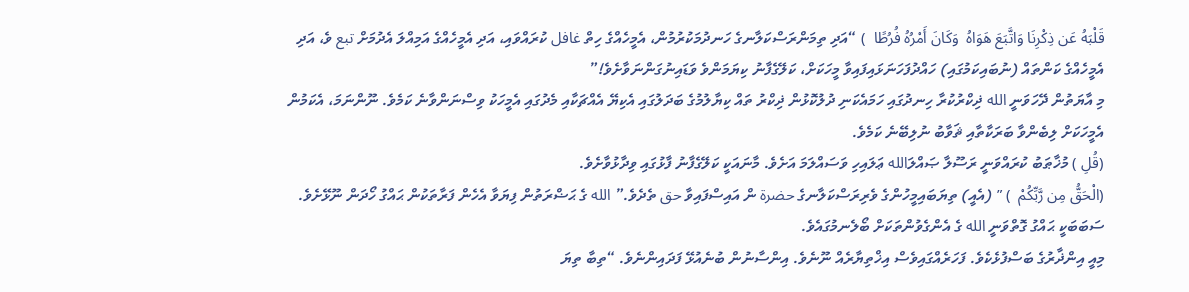قَلْبَهُ عَن ذِكْرِنَا وَاتَّبَعَ هَوَاهُ  وَكَانَ أَمْرُهُ فُرُطًا  ) “އަދި ތިމަންރަސްކަލާނގެ ހަނދުމަކުރުމުން، އެމީހެއްގެ ހިތް غافل ކުރައްވައި، އަދި އެމީހެއްގެ އަމިއްލަ އެދުމަށް تبع ވެ، އަދި އެމީހެއްގެ ކަންތައް (ނުބައިކަމުގައި) ހައްދުފަހަނަޅައިފައިވާ މީހަކަށް، ކަލޭގެފާނު ކިޔަމަންވެ ވަޑައިނުގަންނަވާށެވެ!”
މި އާޔަތުން ދޭހަވަނީ الله ޛިކްރުކުރާ ހިނދުގައި ހަމައެކަނި ދުލުކޮޅުން ޛިކްރު ތައް ކިޔާލުމުގެ ބަދަލުގައި އެކިޔޭ އެއްޗަކާއި މެދުގައި އެމީހަކު ވިސްނަންވާނެ ކަމެވެ. ނޫންނަމަ، އެކަމުން އެމީހަކަށް ލިބެންވާ ބަރަކާތާއި ޘަވާބު ނުލިބޭނެ ކަމެވެ.
(قُلِ ) މުޚާޠަބު ކުރައްވަނީ ރަސޫލާ ޞައްލަالله ޢަލައިހި ވަސައްލަމަ އަށެވެ. މާނައަކީ ކަލޭގެފާނު ފާޅުގައި ވިދާޅުވާށެވެ.
(الْحَقُّ مِن رَّبِّكُمْ  ) ” (އެއީ) ތިޔަބައިމީހުންގެ ވެރިރަސްކަލާނގެ حضرة ން އައިސްފައިވާ حق ތެދެވެ.” الله ގެ ޙަޟްރަތުން ފިޔަވާ އެހެން ފަރާތަކުން ޙައްގު ހޯދަން ނޫޅޭށެވެ. ސަބަބަކީ ޙައްގު ގޮތްވަނީ الله ގެ އެންގެވުންތަކަށް ބޯލެނމުގައެވެ.
މިއީ އިންޛާރުގެ ބަސްފުޅެކެވެ. ފަހަރެއްގައިވެސް އިޚްތިޔާރެއް ނޫނެވެ. އިންސާނުން ބުނެއުޅޭ ފަދައިންނެވެ. “ތިބާ ތިޔަ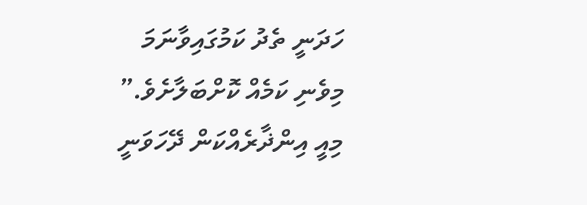ހަދަނީ ތެދު ކަމުގައިވާނަމަ މިވެނި ކަމެއް ކޮށްބަލާށެވެ.” މިއީ އިންޛާރެއްކަން ދޭހަވަނީ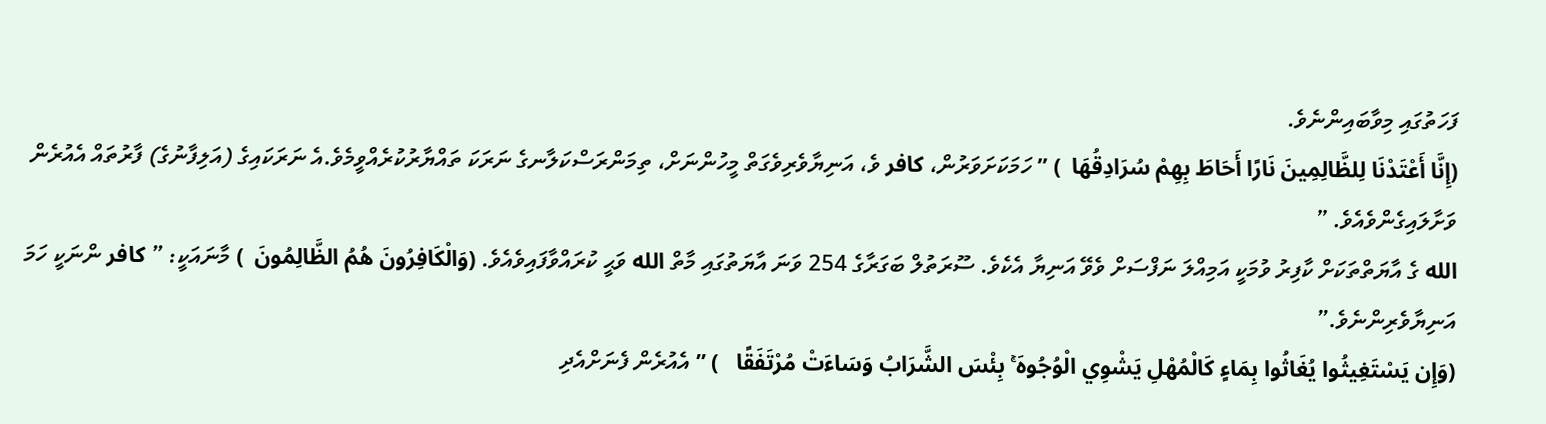ފަހަތުގައި މިވާބައިންނެވެ.
(إِنَّا أَعْتَدْنَا لِلظَّالِمِينَ نَارًا أَحَاطَ بِهِمْ سُرَادِقُهَا  ) ” ހަމަކަށަވަރުން، كافر ވެ، އަނިޔާވެރިވެގަތް މީހުންނަށް، ތިމަންރަސްކަލާނގެ ނަރަކަ ތައްޔާރުކުރެއްވީމެވެ.އެ ނަރަކައިގެ (އަލިފާނުގެ) ފާރުތައް އެއުރެން ވަށާލައިގެންވެއެވެ. ”
الله ގެ އާޔަތްތަކަށް ކާފިރު ވުމަކީ އަމިއްލަ ނަފްސަށް ވެވޭ އަނިޔާ އެކެވެ. ސޫރަތުލް ބަގަރާގެ 254 ވަނަ އާޔަތުގައި މާތް الله ވަޙީ ކުރައްވާފައިވެއެވެ. (وَالْكَافِرُونَ هُمُ الظَّالِمُونَ  ) މާނައަކީ: ” كافر ންނަކީ ހަމަ އަނިޔާވެރިންނެވެ.”
(وَإِن يَسْتَغِيثُوا يُغَاثُوا بِمَاءٍ كَالْمُهْلِ يَشْوِي الْوُجُوهَ ۚ بِئْسَ الشَّرَابُ وَسَاءَتْ مُرْتَفَقًا   ) ” އެއުރެން ފެނަށްއެދި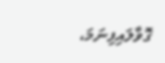ގޮވާލައިފިނަމަ،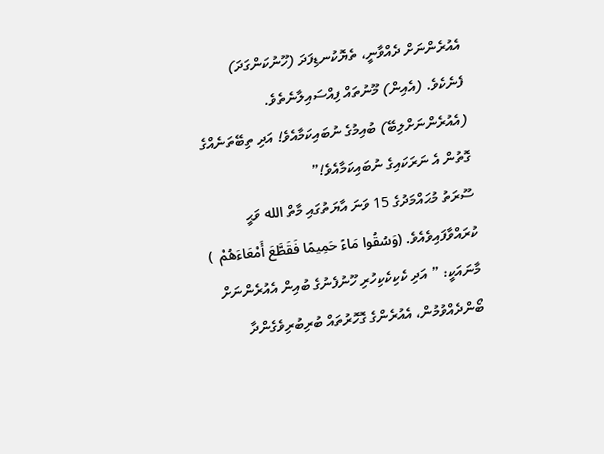އެއުރެންނަށް ދެއްވާނީ، ތެޔޮކުނޑިފަދަ (ހޫނުކަންގަދަ) ފެނެކެވެ. (އެއިން) މޫނުތައް ފިއްސައިލާނެތެވެ. (އެއުރެންނަށްލިބޭ) ބުއިމުގެ ނުބައިކަމާއެވެ! އަދި ތިބޭތަނެއްގެ ގޮތުން އެ ނަރަކައިގެ ނުބައިކަމާއެވެ!”
ސޫރަތު މުޙައްމަދުގެ 15 ވަނަ އާޔަތުގައި މާތް الله ވަޙީ ކުރައްވާފައިވެއެވެ. (وَسُقُوا مَاءً حَمِيمًا فَقَطَّعَ أَمْعَاءَهُمْ  ) މާނައަކީ: ” އަދި ކެކިކެކިހުރި ހޫނުފެނުގެ ބުއިން އެއުރެންނަށް ބޯންދެއްވުމުން، އެއުރެންގެ ގޮހޮރުތައް ބުރިބުރިވެގެންދާ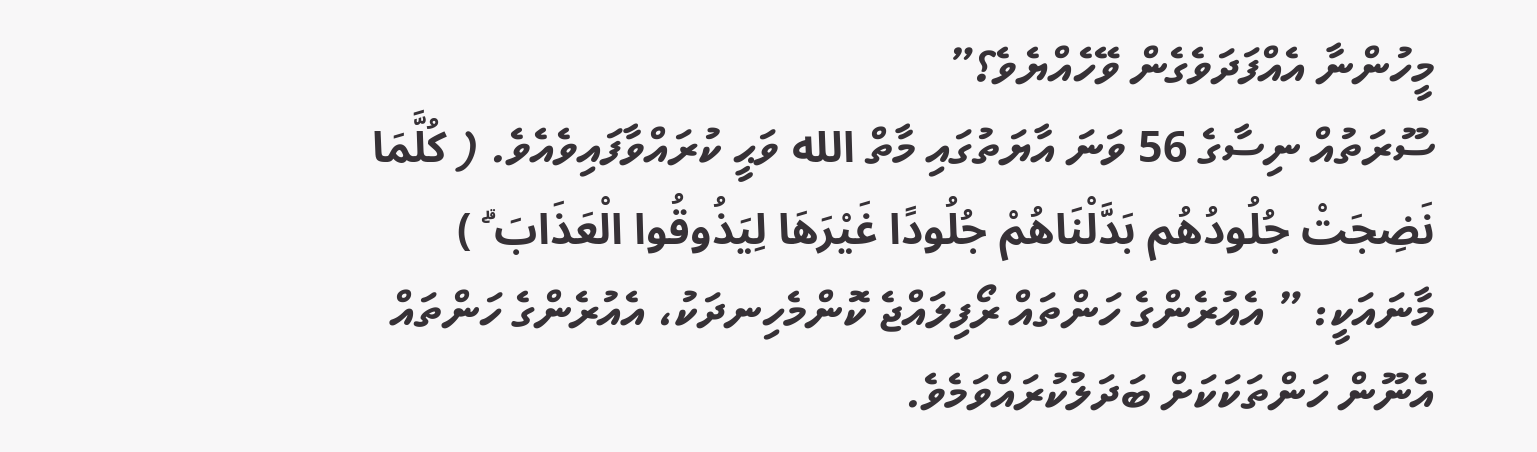މީހުންނާ އެއްފަދަވެގެން ވޭހެއްޔެވެ؟”
ސޫރަތުއް ނިސާގެ 56 ވަނަ އާޔަތުގައި މާތް الله ވަޙީ ކުރައްވާފައިވެއެވެ. ( كُلَّمَا نَضِجَتْ جُلُودُهُم بَدَّلْنَاهُمْ جُلُودًا غَيْرَهَا لِيَذُوقُوا الْعَذَابَ ۗ ) މާނައަކީ: ” އެއުރެންގެ ހަންތައް ރޯފިލައްޖެ ކޮންމެހިނދަކު، އެއުރެންގެ ހަންތައް އެނޫން ހަންތަކަކަށް ބަދަލުކުރައްވަމެވެ.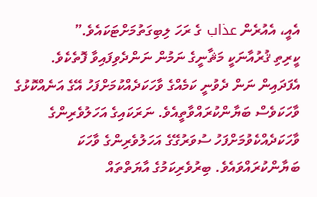އެއީ، އެއުރެން عذاب ގެ ރަހަ ލިބިގަތުމަށްޓަކައެވެ.”
ކީރިތި ޤުރުއާނަކީ މަޘާނީގެ ނަމުން ނަންދެވިފައިވާ ފޮތެކެވެ. އެފަދައިން ނަން ދެވުނީ ކަމެއްގެ ވާހަކަދެއްކުމަށްފަހު އޭގެ އަނެއްކޮޅުގެ ވާހަކަވެސް ބަޔާންކުރައްވާތީއެވެ. ނަރަކައިގެ އަހަލުވެރިންގެ ވާހަކަދެއްކެވުމަށްފަހު ސުވަރުގޭގެ އަހަލުވެރިންގެ ވާހަކަ ބަޔާންކުރައްވައެވެ. ބިރުވެރިކަމުގެ އާޔަތްތައް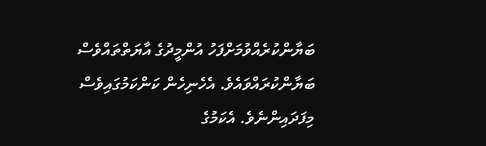ބަޔާންކުރެއްވުމަށްފަހު އުންމީދުގެ އާޔަތްތައްވެސް ބަޔާންކުރައްވައެވެ. އެހެނިހެން ކަންކަމުގައިވެސް މިފަދައިންނެވެ. އެކަމުގެ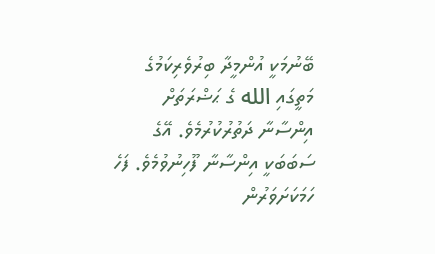ބޭނުމަކީ އުންމީދާ ބިރުވެރިކަމުގެ މަތީގައި الله ގެ ޙަޟްރަތަށް އިންސާނާ ދަތުރުކުރުމެވެ. އޭގެ ސަބަބަކީ އިންސާނާ ފޫހިނުވުމެވެ. ފަހެ ހަމަކަށަވަރުން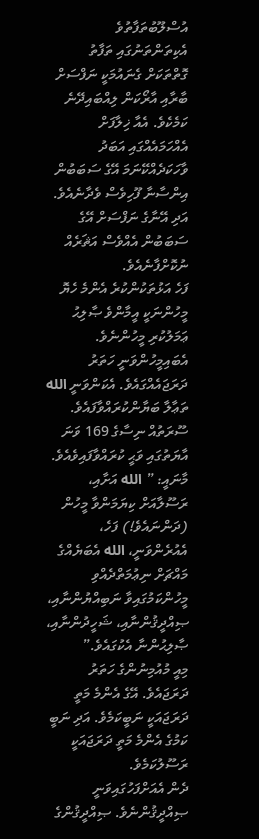އުސްލޫބުތަފާތުވެ އެކިތަންތަނުގައި ތަފާތު ގޮތްތަކަށް ގެނައުމަކީ ނަފްސަށް ބާރާއި އާރޯކަން ލިއްބައިދޭނެ ކަމެކެވެ. އެއާ ޚިލާފަށް އެއްހަމައެއްގައި އަބަދު ވާހަކަދެއްކޭނަމަ އޭގެ ސަބަބުން އިންސާނާ ފޫހިވެސް ވެދާނެއެވެ. އަދި އޭނާގެ ނަފްސަށް އޭގެ ސަބަބުން އެއްވެސް އަޘަރެއް ނުކޮށްފާނެއެވެ.
ފަހެ އަޅުތަކުންކުރެ އެންމެ ހެޔޮ މީހުންނަކީ އީމާންވެ ޞާލިޙު ޢަމަލުކުރި މީހުންނެވެ. އެބައިމީހުންވަނީ ހަތަރު ދަރަޖައެއްގައެވެ. އެކަންވަނީ الله ތަޢާލާ ބަޔާންކުރައްވާފައެވެ. ސޫރަތުއް ނިސާގެ 169 ވަނަ އާޔަތުގައި ވަޙީ ކުރައްވާފައިވެއެވެ.
މާނައީ: ” الله އަށާއި، ރަސޫލާއަށް ކިޔަމަންވާ މީހުން (ދަންނައެވެ!) ފަހެ، އެއުރެންވަނީ، الله އެބަޔެއްގެ މައްޗަށް ނިޢުމަތްދެއްވި މީހުންކަމުގައިވާ ނަބިއްޔުންނާއި، ޞިއްދީޤުންނާއި، ޝަހީދުންނާއި، ޞާލިޙުންނާ އެކުގައެވެ.”
މިއީ މުއުމިނުންގެ ހަތަރު ދަރަޖައެވެ. އޭގެ އެންމެ މަތީ ދަރަޖައަކީ ނަބީކަމެވެ. އަދި ނަބީ ކަމުގެ އެންމެ މަތީ ދަރަޖައަކީ ރަސޫލުކަމެވެ.
ދެން އެއަށްފަހުގައިވަނީ ޞިއްދީޤުންނެވެ. ޞިއްދީޤުންގެ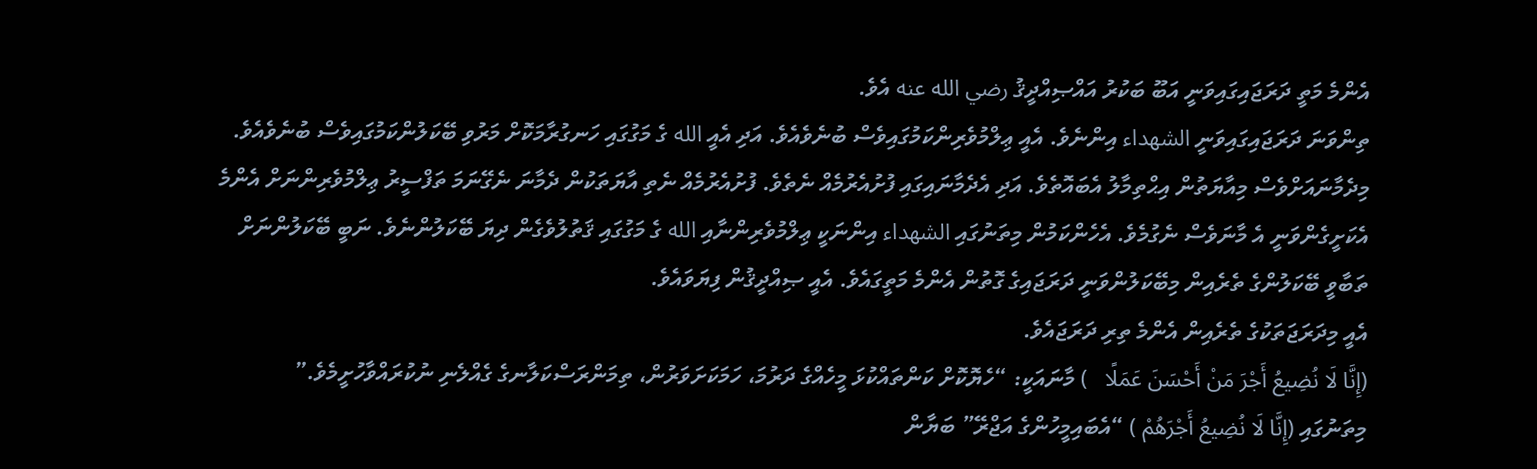އެންމެ މަތީ ދަރަޖައިގައިވަނީ އަބޫ ބަކުރު އައްޞިއްދީޤު رضي الله عنه އެވެ.
ތިންވަނަ ދަރަޖައިގައިވަނީ الشهداء އިންނެވެ. އެއީ ޢިލްމުވެރިންކަމުގައިވެސް ބުނެވެއެވެ. އަދި އެއީ الله ގެ މަގުގައި ހަނގުރާމަކޮށް މަރުވި ބޭކަލުންކަމުގައިވެސް ބުނެވެއެވެ. މިދެމާނައަށްވެސް މިއާޔަތުން އިޙްތިމާލު އެބައޮތެވެ. އަދި އެދެމާނައިގައި ފުށުއެރުމެއް ނެތެވެ. ފުށުއެރުމެއް ނެތި އާޔަތަކުން ދެމާނަ ނެގޭނަމަ ތަފްސީރު ޢިލްމުވެރިންނަށް އެންމެ އެކަށީގެންވަނީ އެ މާނަވެސް ނެގުމެވެ. އެހެންކަމުން މިތަނުގައި الشهداء އިންނަކީ ޢިލްމުވެރިންނާއި الله ގެ މަގުގައި ޤަތުލުވެގެން ދިޔަ ބޭކަލުންނެވެ. ނަބީ ބޭކަލުންނަށް ތަބާވީ ބޭކަލުންގެ ތެރެއިން މިބޭކަލުންވަނީ ދަރަޖައިގެ ގޮތުން އެންމެ މަތީގައެވެ. އެއީ ޞިއްދީޤުން ފިޔަވައެވެ.
އެއީ މިދަރަޖަތަކުގެ ތެރެއިން އެންމެ ތިރި ދަރަޖައެވެ.
(إِنَّا لَا نُضِيعُ أَجْرَ مَنْ أَحْسَنَ عَمَلًا   ) މާނައަކީ: “ހެޔޮކޮށް ކަންތައްކުޅަ މީހެއްގެ ދަރުމަ، ހަމަކަށަވަރުން، ތިމަންރަސްކަލާނގެ ގެއްލެނި ނުކުރައްވާހުށީމެވެ.”
މިތަނުގައި (إِنَّا لَا نُضِيعُ أَجْرَهُمْ ) “އެބައިމީހުންގެ އަޖްރޭ” ބަޔާން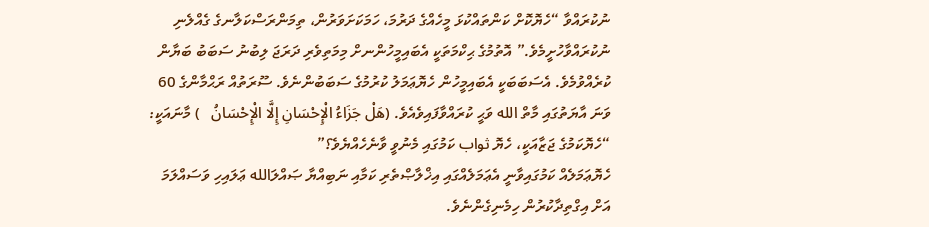ނުކުރައްވާ “ހެޔޮކޮށް ކަންތައްކުޅަ މީހެއްގެ ދަރުމަ، ހަމަކަށަވަރުން، ތިމަންރަސްކަލާނގެ ގެއްލެނި ނުކުރައްވާހުށީމެވެ.” އޮތުމުގެ ޙިކްމަތަކީ އެބައިމީހުންނށް މިމަތިވެރި ދަރަޖަ ލިބުނު ސަބަބު ބަޔާން ކުރެއްވުމެވެ. އެސަބަބަކީ އެބައިމީހުން ހެޔޮޢަމަލު ކުރުމުގެ ސަބަބުންނެވެ. ސޫރަތުއް ރަޙްމާންގެ 60 ވަނަ އާޔަތުގައި މާތް الله ވަޙީ ކުރައްވާފައިވެއެވެ. (هَلْ جَزَاءُ الْإِحْسَانِ إِلَّا الْإِحْسَانُ   ) މާނައަކީ: “ހެޔޮކަމުގެ ޖަޒާއަކީ، ހެޔޮ ثواب ކަމުގައި މެނުވީ ވާނެހެއްޔެވެ؟”
ހެޔޮޢަމަލެއް ކަމުގައިވާނީ އެޢަމަލެއްގައި އިޚްލާޞްތެރި ކަމާއި ނަބިއްޔާ ޞައްލަالله ޢަލައިހި ވަސައްލަމަ އަށް އިގްތިދާކުރުން ހިމެނިގެންނެވެ.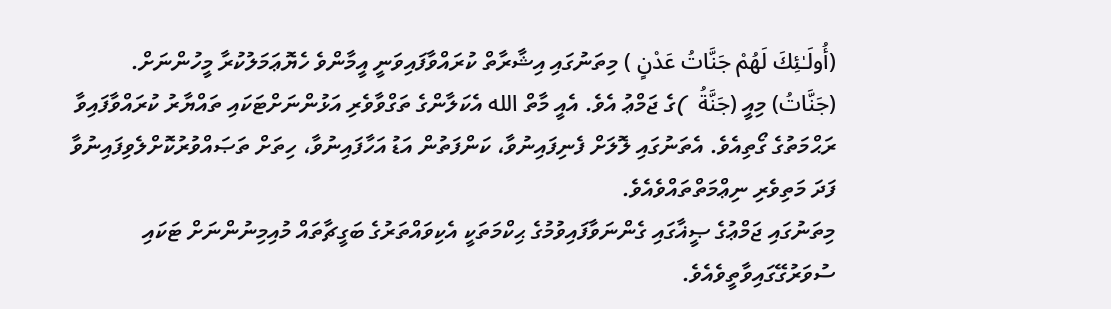(أُولَـٰئِكَ لَهُمْ جَنَّاتُ عَدْنٍ ) މިތަނުގައި އިޝާރާތް ކުރައްވާފައިވަނީ އީމާންވެ ހެޔޮޢަމަލުކުރާ މީހުންނަށް.
(جَنَّاتُ) މިއީ (جَنَّةُ  )ގެ ޖަމްޢު އެވެ. އެއީ މާތް الله އެކަލާންގެ ތަގްވާވެރި އަޅުންނަށްޓަކައި ތައްޔާރު ކުރައްވާފައިވާ ރަޙްމަތުގެ ގޯތިއެވެ. އެތަނުގައި ލޮލަށް ފެނިފައިނުވާ، ކަންފަތުން އަޑު އަހާފައިނުވާ، ހިތަށް ތަޞައްވުރުކޮށްލެވިފައިނުވާ ފަދަ މަތިވެރި ނިޢްމަތްތައްވެއެވެ.
މިތަނުގައި ޖަމްޢުގެ ޞީޣާގައި ގެންނަވާފައިވުމުގެ ޙިކްމަތަކީ އެކިވައްތަރުގެ ބަގީޗާތައް މުއިމިނުންނަށް ޓަކައި ސުވަރުގޭގައިވާތީވެއެވެ.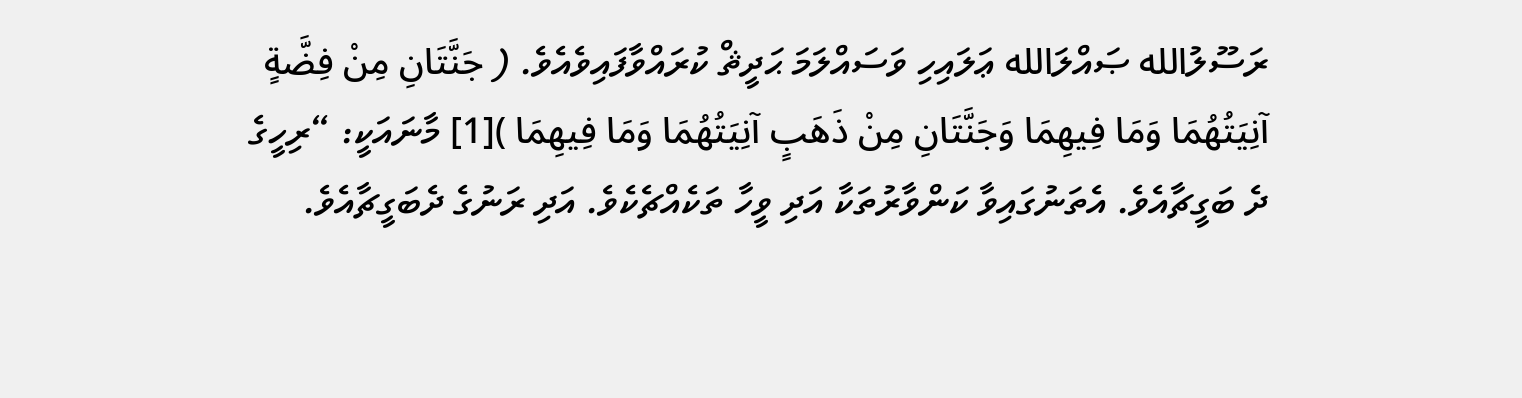ރަސޫލުالله ޞައްލަالله ޢަލައިހި ވަސައްލަމަ ޙަދީޘް ކުރައްވާފައިވެއެވެ. ( جَنَّتَانِ مِنْ فِضَّةٍ آنِيَتُهُمَا وَمَا فِيهِمَا وَجَنَّتَانِ مِنْ ذَهَبٍ آنِيَتُهُمَا وَمَا فِيهِمَا )[1] މާނައަކީ: “ރިހީގެ ދެ ބަގީޗާއެވެ. އެތަނުގައިވާ ކަންވާރުތަކާ އަދި ވީހާ ތަކެއްޗެކެވެ. އަދި ރަނުގެ ދެބަގީޗާއެވެ.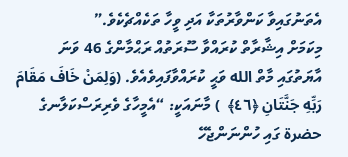އެތަނުގައިވާ ކަންވާރުތަކާ އަދި ވީހާ ތަކެއްޗެކެވެ.”
މިކަމަށް އިޝާރާތް ކުރައްވާ ސޫރަތުއް ރަޙްމާންގެ 46 ވަނަ އާޔަތުގައި މާތް الله ވަޙީ ކުރައްވާފައިވެއެވެ. (وَلِمَنْ خَافَ مَقَامَ رَبِّهِ جَنَّتَانِ ﴿٤٦﴾  ) މާނައަކީ: “އެމީހާގެ ވެރިރަސްކަލާނގެ حضرة ގައި ހުންނަންޖެހޭ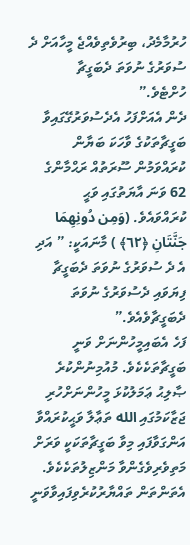ހުރުމާމެދު، ބިރުވެތިވެއްޖެ މީހާއަށް ދެ ސުވަރުގެ ނުވަތަ ދެބަގީޗާ ހުށްޓެވެ.”
ދެން އެއަށްފަހު އެދެސުވަރުގޭގައިވާ ބަގީޗާތަކުގެ ވާހަކަ ބަޔާން ކުރައްވަމުން ސޫރަތުއް ރަޙްމާންގެ 62 ވަނަ އާޔަތުގައި ވަޙީ ކުރައްވައެވެ. (وَمِن دُونِهِمَا جَنَّتَانِ ﴿٦٢﴾ ) މާނައަކީ: ” އަދި އެ ދެ ސުވަރުގެ ނުވަތަ ދެބަގީޗާ ފިޔަވައި ދެސުވަރުގެ ނުވަތަ ދެބަގީޗާވެއެވެ.”
ފަހެ އެބައިމީހުންނަށް ވަނީ ބަގީޗާތަކެކެވެ. މުއުމިނުންކުރެ ޞާލިޙު ޢަމަލުކުޅަ މީހުންނަށްހުރި ޖަޒާކަމުގައި الله ތަޢާލާ ވަޙީކުރައްވާ އަންގަވާފައި މިވާ ބަގީޗާތަކަކީ ވަރަށް މަތިވެރިވެގެންވާ މަންޒިލުތަކެކެވެ. އެތަންތަން ތައްޔާރުކުރެވިފައިވާވަނީ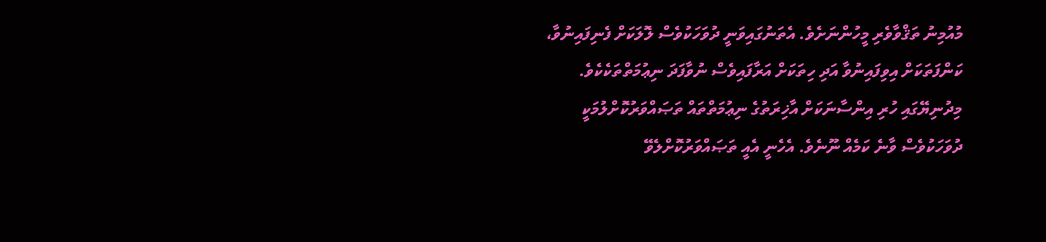މުއުމިނު ތަޤްވާވެރި މީހުންނަށެވެ. އެތަނުގައިވަނީ ދުވަހަކުވެސް ލޮލަކަށް ފެނިފައިނުވާ، ކަންފަތަކަށް އިވިފައިނުވާ އަދި ހިތަކަށް އަރާފައިވެސް ނުވާފަދަ ނިޢުމަތްތަކެކެވެ. މިދުނިޔޭގައި ހުރި އިންސާނަކަށް އާޚިރަތުގެ ނިޢުމަތްތައް ތަޞައްވަރުކޮށްލުމަކީ ދުވަހަކުވެސް ވާނެ ކަމެއް ނޫނެވެ. އެހެނީ އެއީ ތަޞައްވަރުކޮށްލެވޭ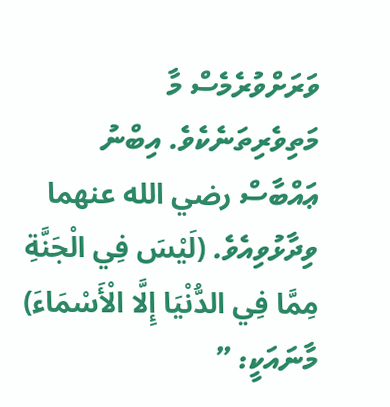ވަރަށްވުރެމެސް މާ މަތިވެރިތަނެކެވެ. އިބްނު ޢައްބާސް رضي الله عنهما ވިދާޅުވިއެވެ. (لَيْسَ فِي الْجَنَّةِ مِمَّا فِي الدُّنْيَا إِلَّا الْأَسْمَاءَ) މާނައަކީ: ”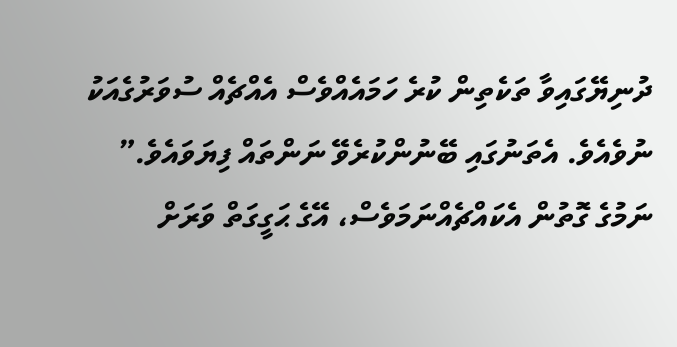ދުނިޔޭގައިވާ ތަކެތިން ކުރެ ހަމައެއްވެސް އެއްޗެއް ސުވަރުގެއަކު ނުވެއެވެ. އެތަނުގައި ބޭނުންކުރެވޭ ނަންތައް ފިޔަވައެވެ.”
ނަމުގެ ގޮތުން އެކައްޗެއްނަމަވެސް، އޭގެ ޙަގީގަތް ވަރަށް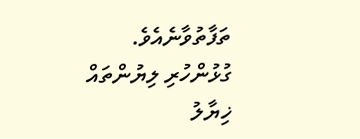ތަފާތުވާނެއެވެ.
ގުޅުންހުރި ލިޔުންތައް
ޚިޔާލު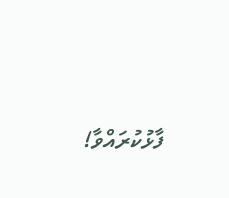ފާޅުކުރައްވާ!